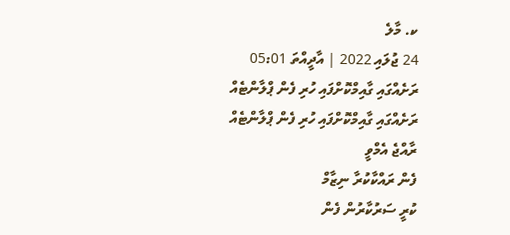ކ. މާލެ
24 ޖުލައި 2022 | އާދީއްތަ 05:01
ރަށެއްގައި ގާއިމްކޮށްފައި ހުރި ފެން ޕްލާންޓެއް
ރަށެއްގައި ގާއިމްކޮށްފައި ހުރި ފެން ޕްލާންޓެއް
ރާއްޖެ އެމްވީ
ފެން ރައްކާކުރާ ނިޒާމް
ކުރީ ސަރުކާރުން ފެން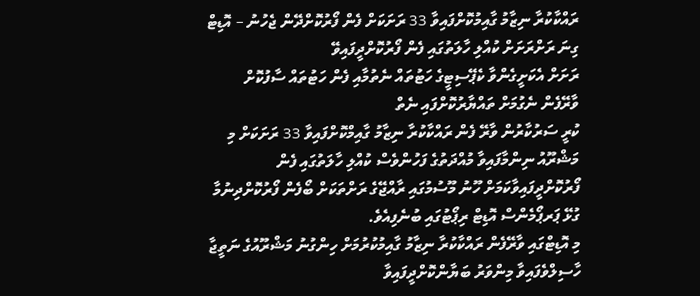ރައްކާކުރާ ނިޒާމު ގާއިމުކޮށްފައިވާ 33 ރަށަކަށް ފެން ފޯރުކޮށްދޭން ޖެހުނު – އޮޑިޓް
ގިނަ ރަށްރަށަށް ކުއްލި ހާލަތުގައި ފެން ފޯރުކޮށްދީފައިވޭ
ރަށަށް އެކަށީގެންވާ ކެޕޭސިޓީގެ ހަޓުތައް ނެތުމާއި ފެން ހަޓުތައް ސާފުކޮށް ވާރޭފެން ނެގުމަށް ތައްޔާރުކޮށްފައި ނެތް
ކުރީ ސަރުކާރުން ވާރޭ ފެން ރައްކާކުރާ ނިޒާމު ގާއިމްކޮށްފައިވާ 33 ރަށަކަށް މި މަޝްރޫއު ނިންމާފައިވާ މުއްދަތުގެ ފަހުންވެސް ކުއްލި ހާލަތުގައި ފެން ފޯރުކޮށްދީފައިވާކަމަށް ހޫނު މޫސުމުގައި ރާއްޖޭގެ ރަށްތަކަށް ބޯފެން ފޯރުކޮށްދިނުމާ ގުޅޭ ޕަރޕޯމެންސް އޮޑިޓް ރިޕޯޓުގައި ބުނެފިއެވެ.
މި އޮޑިޓްގައި ވާރޭފެން ރައްކާކުރާ ނިޒާމު ގާއިމުކުރުމަށް ހިންގުނު މަޝްރޫއުގެ ނަތީޖާ ހާސިލްވެފައިވާ މިންވަރު ބަޔާންކޮށްދީފައިވާ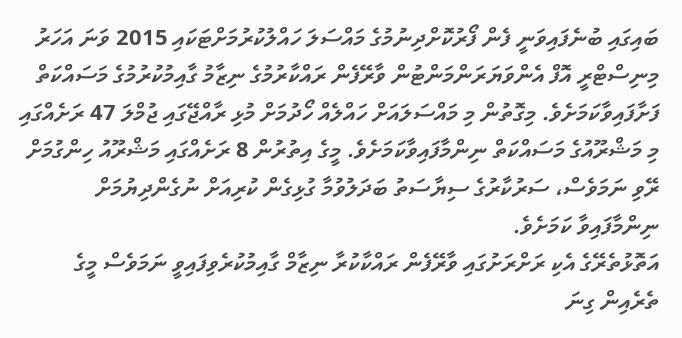ބައިގައި ބުނެފައިވަނީ ފެން ފޯރުކޮށްދިނުމުގެ މައްސަލަ ހައްލުކުރުމަށްޓަކައި 2015 ވަނަ އަހަރު މިނިސްޓްރީ އޮފް އެންވަޔަރަންމަންޓުން ވާރޭފެން ރައްކާރުމުގެ ނިޒާމު ގާއިމުކުރުމުގެ މަސައްކަތް ފަށާފައިވާކަމަށެވެ. މިގޮތުން މި މައްސަލައަށް ހައްލެއް ހޯދުމަށް މުޅި ރާއްޖޭގައި ޖުމްލަ 47 ރަށެއްގައި މި މަޝްރޫއުގެ މަސައްކަތް ނިންމާފައިވާކަމަށެވެ. މީގެ އިތުރުން 8 ރަށެއްގައި މަޝްރޫއު ހިންގުމަށް ރޭވި ނަމަވެސް، ސަރުކާރުގެ ސިޔާސަތު ބަދަލުވުމާ ގުޅިގެން ކުރިއަށް ނުގެންދިޔުމަށް ނިންމާފައިވާ ކަމަށެވެ.
އަތޮޅުތެރޭގެ އެކި ރަށްރަށުގައި ވާރޭފެން ރައްކާކުރާ ނިޒާމް ގާއިމުކުރެވިފައިވީ ނަމަވެސް މީގެ ތެރެއިން ގިނަ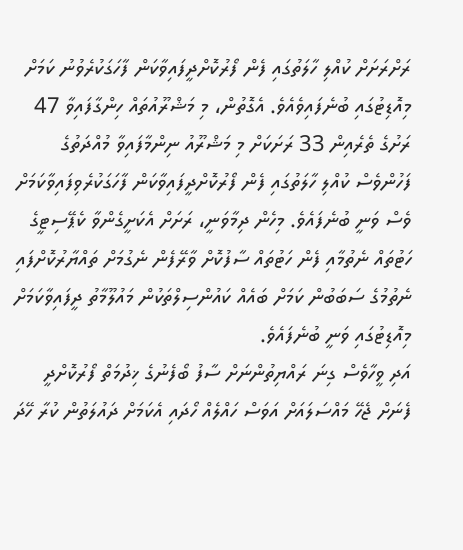ރަށްރަށަށް ކުއްލި ހާލަތުގައި ފެން ފޯރުކޮށްދީފައިވާކަން ފާހަގަކުރެވުނު ކަމަށް މިއޮޑިޓުގައި ބުނެފައިވެއެވެ. އެގޮތުން، މި މަޝްރޫއުތައް ހިންގާފައިވާ 47 ރަށުގެ ތެރެއިން 33 ރަށަކަށް މި މަޝްރޫއު ނިންމާފައިވާ މުއްދަތުގެ ފަހުންވެސް ކުއްލި ހާލަތުގައި ފެން ފޯރުކޮށްދީފައިވާކަން ފާހަގަކުރެވިފައިވާކަމަށް ވެސް ވަނީ ބުނެފައެވެ. މިހެން ދިމާވަނީ، ރަށަށް އެކަށީގެންވާ ކެޕޭސިޓީގެ ހަޓުތައް ނެތުމާއި ފެން ހަޓުތައް ސާފުކޮށް ވާރޭފެން ނެގުމަށް ތައްޔާރުކޮށްފައި ނެތުމުގެ ސަބަބުން ކަމަށް ބައެއް ކައުންސިލްތަކުން މައުލޫމާތު ދީފައިވާކަމަށް މިއޮޑިޓުގައި ވަނީ ބުނެފައެވެ.
އަދި ވީހާވެސް ގިނަ ރައްޔިތުންނަށް ސާފު ބޯފެނުގެ ޚިދުމަތް ފޯރުކޮށްދީ ފެނަށް ޖެހޭ މައްސަލައަށް އަވަސް ހައްލެއް ހޯދައި އެކަމަށް ދައުލަތުން ކުރާ ހޭދަ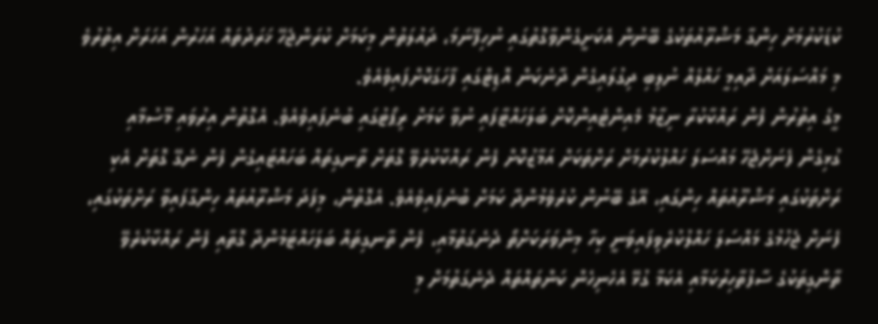ކުޑަކުރުމަށް ހިންގާ މަޝްރޫއުތަކުގެ ބޭނުން އެކަށީގެންވާގޮތުގައި ނުހިފޭނަމަ، ދައުލަތުން މިކަމަށް ކުރަންޖެހޭ ޚަރަދުތައް އަހަރުން އަހަރަށް އިތުރުވެ މި މައްސަލައަށް ދާއިމީ ހައްލެއް ނުލިބި ދިގުލައިގެން ދާނެކަން އޮޑިޓްގައި ފާހަގަކޮށްފައިވެއެވެ.
މީގެ އިތުރުން ފެން ރައްކާކުރާ ނިޒާމު މެއިންޓެއިންކޮށް ބަލަހައްޓާފައި ނުވާ ކަމަށް ރިޕޯޓުގައި ބުނެފައިވެއެވެ. އެގޮތުން އިރުވައި މޫސުމާއި ގުޅިގެން ފެނަށްޖެހޭ މައްސަލަ ހައްލުކުރުމަށް ރަށްތަކަށް އަމާޒުކޮށް ފެން ރައްކާކުރެވޭ ގޮތަށް ތާނގިތައް ބަހައްޓައިގެން ފެން ނެގޭ ގޮތަށް އެކި ރަށްތަކުގައި މަޝްރޫއުތައް ހިންގައި، އޭގެ ބޭނުން ކުރެވެމުންދާ ކަމަށް ބުނެފައިވެއެވެ. އެގޮތުން، މިފަދަ މަޝްރޫއުތައް ހިންގާފައިވާ ރަށްތަކުގައި، ފެނަށް ޖެހުމުގެ މައްސަލަ ހައްލުކުރެވިފައިވަނީ ކިހާ މިންވަރަކަށްތޯ ދެނެގަތުމާއި، ފެން ތާނގިތައް ބަލަހައްޓަމުންދާ ގޮތާއި ފެން ރައްކާކުރެވޭ ތާންގިތަކުގެ ސާފުތާހިރުކަމާއި އެކަމާ ގުޅޭ އެހެނިހެން ކަންތައްތައް ދެނެގަތުމަށް މި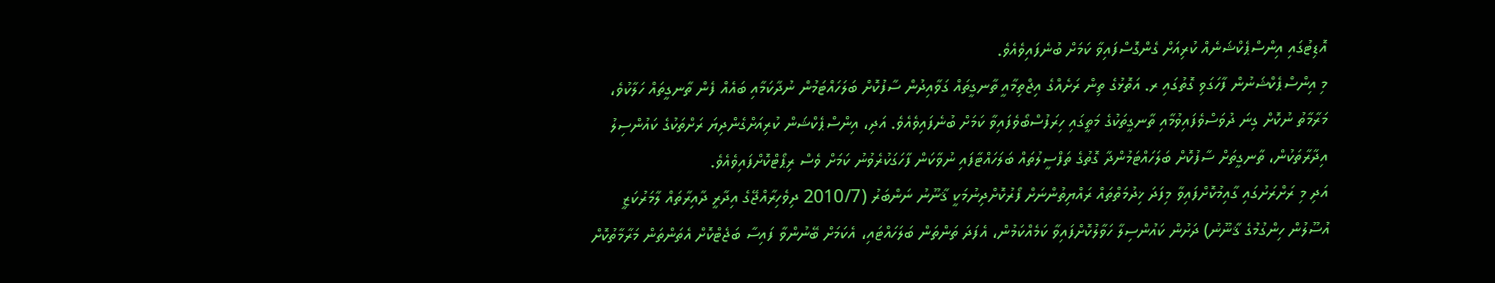އޮޑިޓުގައި އިންސްޕެކްޝަނެއް ކުރިއަށް ގެންގޮސްފައިވާ ކަމަށް ބުނެފައިވެއެވެ.
މި އިންސްޕެކްޝަނުން ފާހަގަވި ގޮތުގައި ރ. އަތޮޅުގެ ތިން ރަށެއްގެ އިޖްތިމާއީ ތާނގީތައް ގަވާއިދުން ސާފުކޮށް ބަލަހައްޓަމުން ނުދާކަމާއި ބައެއް ފެން ތާނގީތައް ހަލާކުވެ، މަރާމާތު ނުކޮށް ގިނަ ދުވަސްވެފައިވުމާއި ތާނގީތަކުގެ މަތީގައި ހިރަފުސްބޯވެފައިވާ ކަމަށް ބުނެފައިވެއެވެ. އަދި، އިންސްޕެކްޝަން ކުރިއަށްގެންދިޔަ ރަށްތަކުގެ ކައުންސިލު އިދާރާތަކުން، ތާނގީތަށް ސާފުކޮށް ބަލަހައްޓަމުންދާ ގޮތުގެ ތަފްސީލުތައް ބަލަހައްޓާފައި ނުވާކަން ފާހަގަކުރެވުނު ކަމަށް ވެސް ރިޕޯޓްކޮށްފައިވެއެވެ.
އަދި މި ރަށްރަށުގައި ގާއިމުކޮށްފައިވާ މިފަދަ ޚިދުމަތްތައް ރައްޔިތުންނަށް ފޯރުކޮށްދިނުމަކީ ޤާނޫނު ނަންބަރު (2010/7 ދިވެހިރާއްޖޭގެ އިދާރީ ދާއިރާތައް ލާމަރުކަޒީ އުސޫލުން ހިންގުމުގެ ޤާނޫނު) ދަށުން ކައުންސިލާ ހަވާލުކޮށްފައިވާ ކަމެއްކަމުން، އެފަދަ ތަންތަން ބަލަހައްޓައި، އެކަމަށް ބޭނުންވާ ފައިސާ ބަޖެޓްކޮށް އެތަންތަން މަރާމާތުކޮށް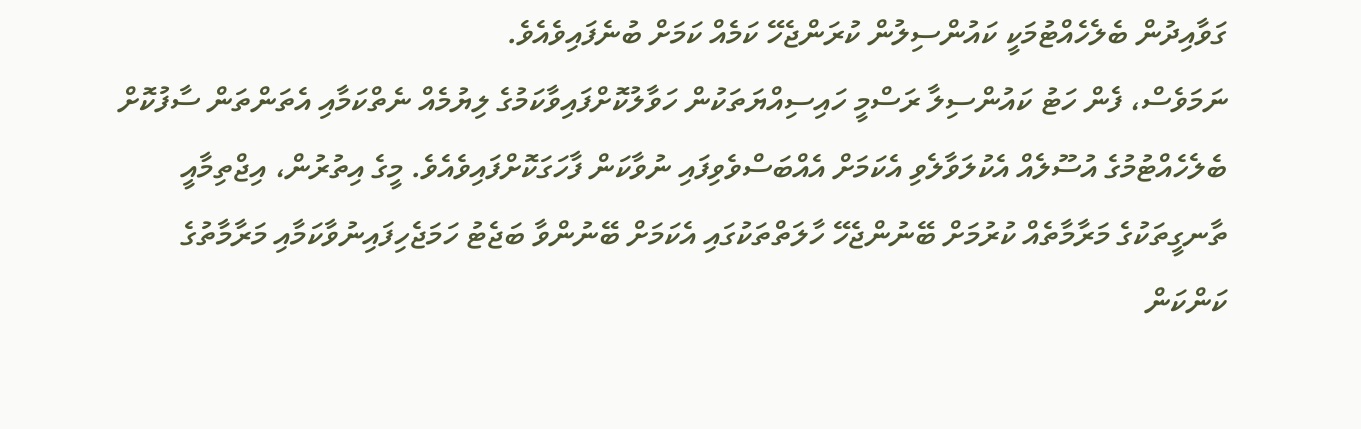ގަވާއިދުން ބެލެހެއްޓުމަކީ ކައުންސިލުން ކުރަންޖެހޭ ކަމެއް ކަމަށް ބުނެފައިވެއެވެ.
ނަމަވެސް، ފެން ހަޓު ކައުންސިލާ ރަސްމީ ހައިސިއްޔަތަކުން ހަވާލުކޮށްފައިވާކަމުގެ ލިޔުމެއް ނެތްކަމާއި އެތަންތަން ސާފުކޮށް ބެލެހެއްޓުމުގެ އުސޫލެއް އެކުލަވާލެވި އެކަމަށް އެއްބަސްވެވިފައި ނުވާކަން ފާހަގަކޮށްފައިވެއެވެ. މީގެ އިތުރުން، އިޖްތިމާއީ ތާނގީތަކުގެ މަރާމާތެއް ކުރުމަށް ބޭނުންޖެހޭ ހާލަތްތަކުގައި އެކަމަށް ބޭނުންވާ ބަޖެޓު ހަމަޖެހިފައިނުވާކަމާއި މަރާމާތުގެ ކަންކަން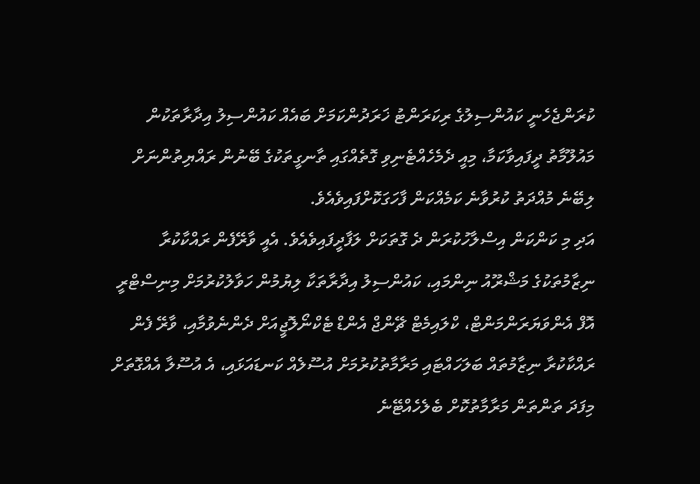ކުރަންޖެހެނީ ކައުންސިލުގެ ރިކަރަންޓު ޚަރަދުންކަމަށް ބައެއް ކައުންސިލު އިދާރާތަކުން މައުލޫމާތު ދީފައިވާކަމާ، މިއީ ދެމެހެއްޓެނިވި ގޮތެއްގައި ތާނގީތަކުގެ ބޭނުން ރައްޔިތުންނަށް ލިބޭނެ މުއްދަތު ކުރުވާނެ ކަމެއްކަން ފާހަގަކޮށްފައިވެއެވެ.
އަދި މި ކަންކަން އިސްލާހުކުރަން ދެ ގޮތަކަށް ލަފާދީފައިވެއެވެ. އެއީ ވާރޭފެން ރައްކާކުރާ ނިޒާމުތަކުގެ މަޝްރޫއު ނިންމައި، ކައުންސިލު އިދާރާތަކާ ލިޔުމުން ހަވާލުކުރުމަށް މިނިސްޓްރީ އޮފް އެންވަޔަރަންމަންޓް، ކްލައިމެޓް ޗޭންޖް އެންޑް ޓެކްނޯލޮޖީއަށް ދެންނެވުމާއި، ވާރޭ ފެން ރައްކާކުރާ ނިޒާމުތައް ބަލަހައްޓައި މަރާމާތުކުރުމަށް އުސޫލެއް ކަނޑައަޅައި، އެ އުސޫލާ އެއްގޮތަށް މިފަދަ ތަންތަން މަރާމާތުކޮށް ބެލެހެއްޓޭނެ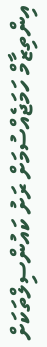އިންތިޒާމް ހަމަޖެއްސުމަށް ރަށު ކައުންސިލްތަކަށް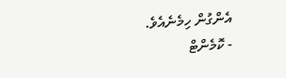އެންގުން ހިމެނެއެވެ.
- ކޮމެންޓް